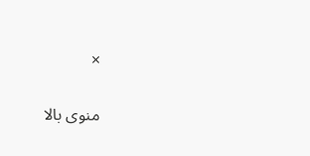×

منوی بالا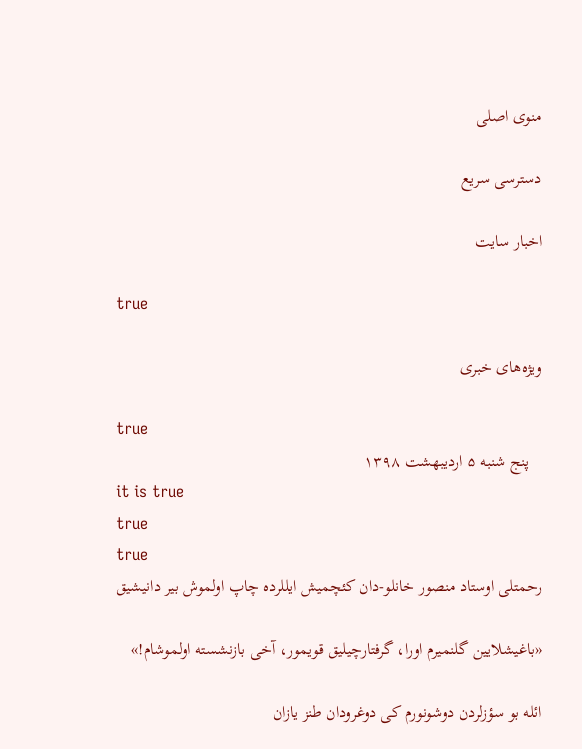منوی اصلی

دسترسی سریع

اخبار سایت

true

ویژه‌های خبری

true
   پنج شنبه ۵ اردیبهشت ۱۳۹۸
it is true
true
true
رحمتلی اوستاد منصور خانلو-دان کئچمیش ایللرده چاپ اولموش بیر دانیشیق

«باغیشلایین گلنمیرم اورا، گرفتارچیلیق قویمور، آخی بازنشسته اولموشام!»

ائله بو سؤزلردن دوشونورم کی دوغرودان طنز یازان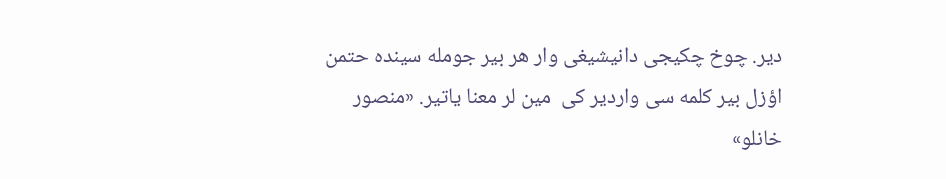دیر. چوخ چکیجی دانیشیغی وار هر بیر جومله سینده حتمن اؤزل بیر کلمه سی واردیر کی  مین لر معنا یاتیر. «منصور خانلو»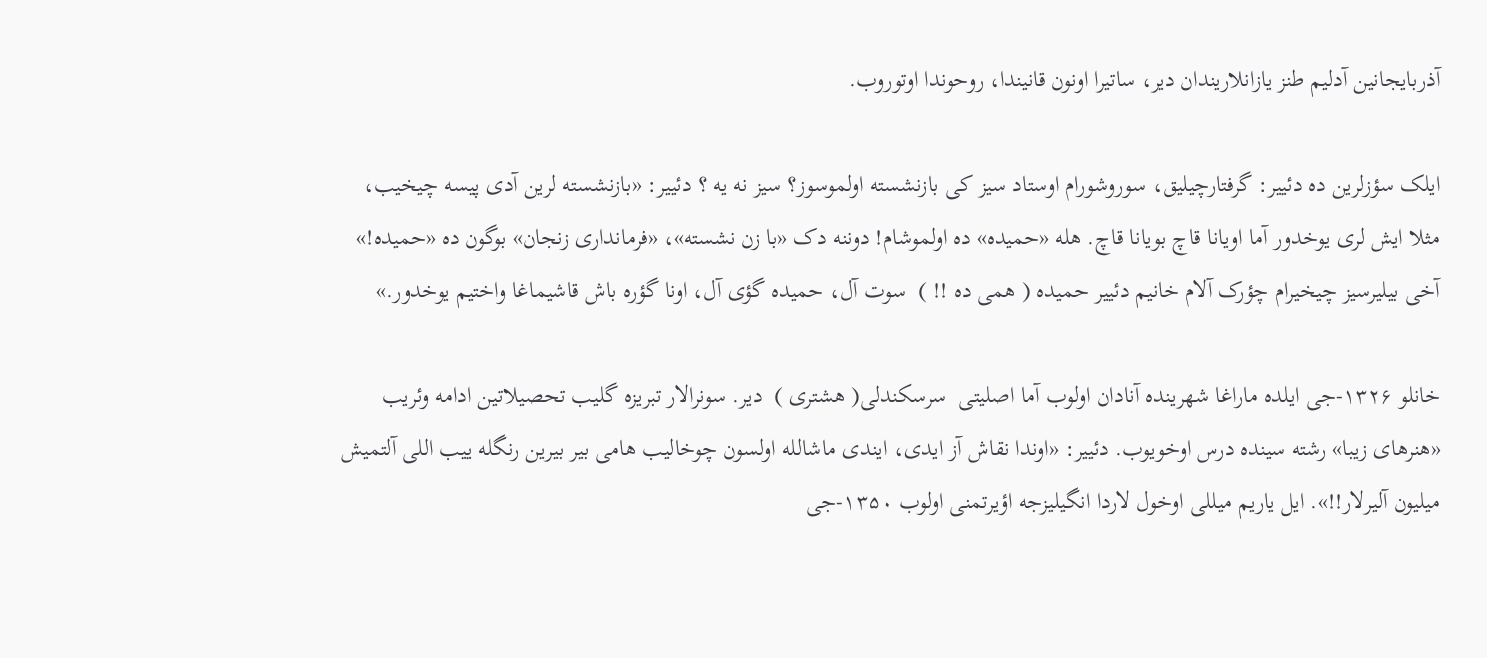آذربایجانین آدلیم طنز یازانلاریندان دیر، ساتیرا اونون قانیندا، روحوندا اوتوروب.

ایلک سؤزلرین ده دئییر: گرفتارچیلیق، سوروشورام اوستاد سیز کی بازنشسته اولموسوز؟ سیز نه یه ؟ دئییر: «بازنشسته لرین آدی پیسه چیخیب، مثلا ایش لری یوخدور آما اویانا قاچ بویانا قاچ. هله «حمیده» ده اولموشام! دوننه دک «با زن نشسته»، «فرمانداری زنجان» بوگون ده «حمیده!» آخی بیلیرسیز چیخیرام چؤرک آلام خانیم دئییر حمیده ( همی ده !! )  سوت آل، حمیده گؤی آل، اونا گؤره باش قاشیماغا واختیم یوخدور.»

خانلو ۱۳۲۶-جی ایلده ماراغا شهرینده آنادان اولوب آما اصلیتی  سرسکندلی( هشتری )  دیر. سونرالار تبریزه گلیب تحصیلاتین ادامه وئریب «هنرهای زیبا» رشته سینده درس اوخویوب. دئییر: «اوندا نقاش آز ایدی، ایندی ماشالله اولسون چوخالیب هامی بیر بیرین رنگله ییب اللی آلتمیش میلیون آلیرلار!!». ایل یاریم میللی اوخول لاردا انگیلیزجه اؤیرتمنی اولوب ۱۳۵۰-جی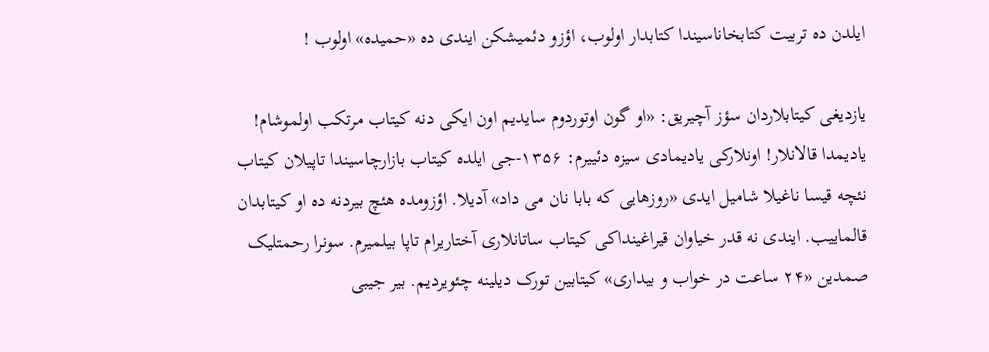ایلدن ده تربیت کتابخاناسیندا کتابدار اولوب، اؤزو دئمیشکن ایندی ده «حمیده» اولوب !

یازدیغی کیتابلاردان سؤز آچیریق: «او گون اوتوردوم سایدیم اون ایکی دنه کیتاب مرتکب اولموشام! یادیمدا قالانلار! اونلارکی یادیمادی سیزه دئییرم: ۱۳۵۶-جی ایلده کیتاب بازارچاسیندا تاپیلان کیتاب نئچه قیسا ناغیلا شامیل ایدی «روزهایی که بابا نان می داد» آدیلا. اؤزومده هئچ بیردنه ده او کیتابدان قالماییب. ایندی نه قدر خیاوان قیراغینداکی کیتاب ساتانلاری آختاریرام تاپا بیلمیرم. سونرا رحمتلیک صمدین «۲۴ ساعت در خواب و بیداری» کیتابین تورک دیلینه چئویردیم. بیر جیبی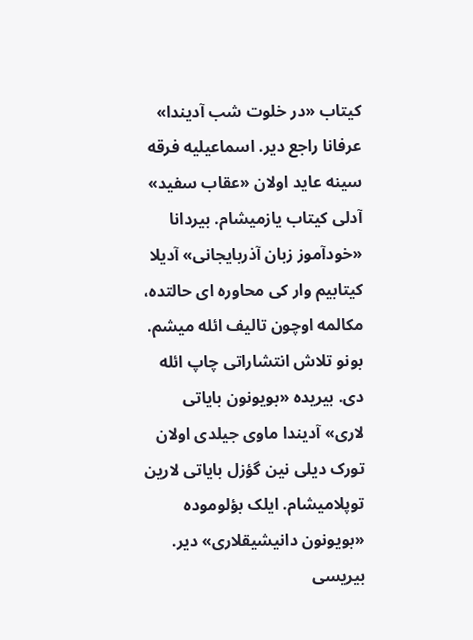کیتاب «در خلوت شب آدیندا» عرفانا راجع دیر. اسماعیلیه فرقه سینه عاید اولان «عقاب سفید» آدلی کیتاب یازمیشام. بیردانا «خودآموز زبان آذربایجانی» آدیلا کیتابیم وار کی محاوره ای حالتده، مکالمه اوچون تالیف ائله میشم. بونو تلاش انتشاراتی چاپ ائله دی. بیریده «بویونون بایاتی لاری» آدیندا ماوی جیلدی اولان تورک دیلی نین گؤزل بایاتی لارین توپلامیشام. ایلک بؤلوموده «بویونون دانیشیقلاری» دیر. بیریسی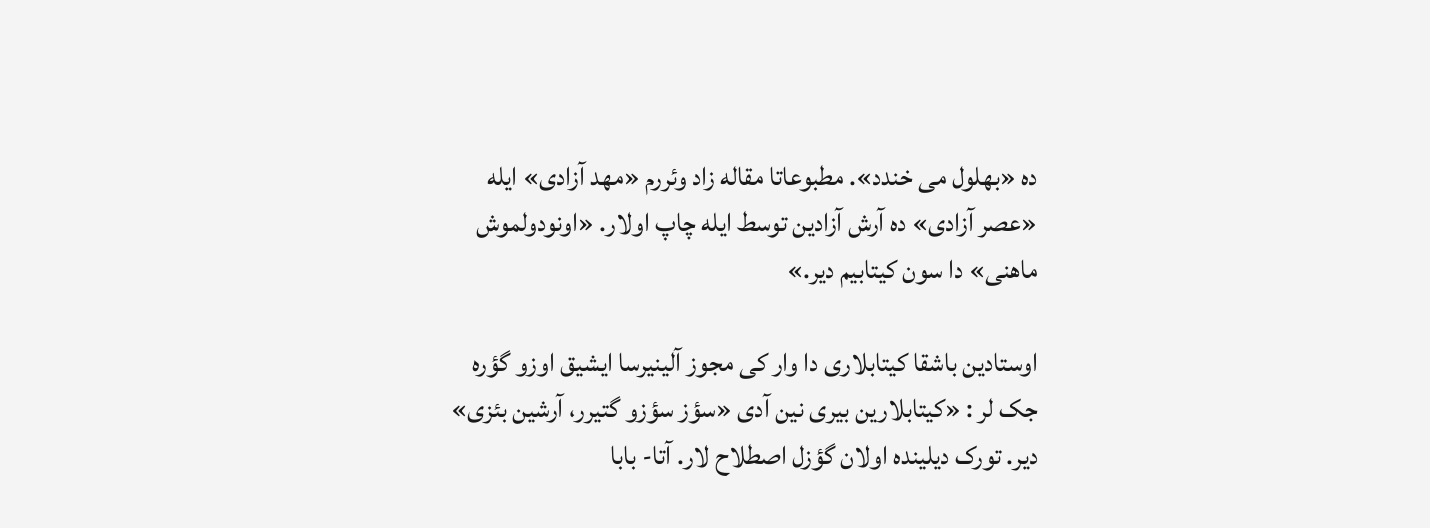ده «بهلول می خندد». مطبوعاتا مقاله زاد وئررم «مهد آزادی» ایله «عصر آزادی» ده آرش آزادین توسط ایله چاپ اولار. «اونودولموش ماهنی» دا سون کیتابیم دیر.»

اوستادین باشقا کیتابلاری دا وار کی مجوز آلینیرسا ایشیق اوزو گؤره جک لر : «کیتابلارین بیری نین آدی «سؤز سؤزو گتیرر، آرشین بئزی» دیر. تورک دیلینده اولان گؤزل اصطلاح لار. آتا- بابا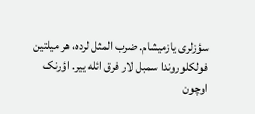سؤزلری یازمیشام. ضرب المثل لرده، هر میلتین فولکلوروندا سمبل لار فرق ائله ییر. اؤرنک اوچون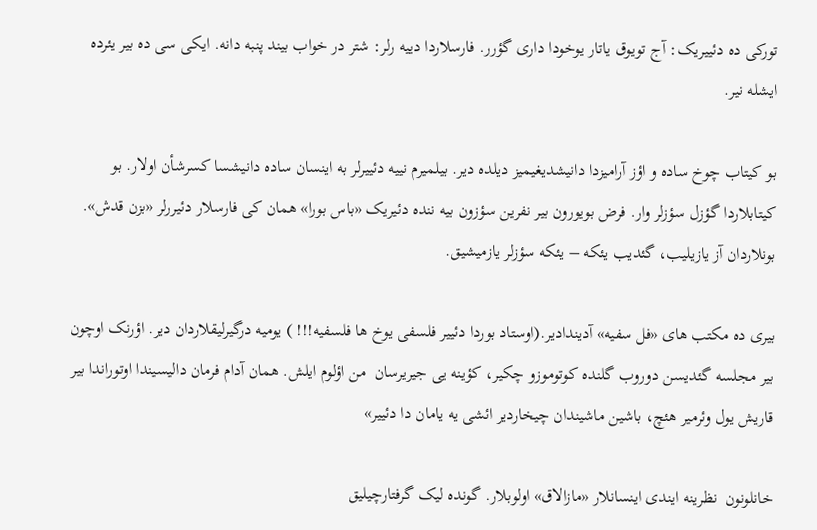تورکی ده دئییریک: آج تویوق یاتار یوخودا داری گؤرر. فارسلاردا دییه رلر: شتر در خواب بیند پنبه دانه. ایکی سی ده بیر یئرده ایشله نیر.

بو کیتاب چوخ ساده و اؤز آرامیزدا دانیشدیغیمیز دیلده دیر. بیلمیرم نییه دئییرلر به اینسان ساده دانیشسا کسرشأن اولار. بو کیتابلاردا گؤزل سؤزلر وار. فرض بویورون بیر نفرین سؤزون بیه ننده دئیریک «باس بورا» همان کی فارسلار دئیررلر «بزن قدش». بونلاردان آز یازیلیب، گئدیب یئکه – یئکه سؤزلر یازمیشیق.

بیری ده مکتب های «فل سفیه» آدیندادیر.(اوستاد بوردا دئییر فلسفی یوخ ها فلسفیه!!! ) یومیه درگیرلیقلاردان دیر. اؤرنک اوچون بیر مجلسه گئدیسن دوروب گلنده کوتوموزو چکیر، کؤینه یی جیریرسان  من اؤلوم ایلش. همان آدام فرمان دالیسیندا اوتوراندا بیر قاریش یول وئرمیر هئچ، باشین ماشیندان چیخاردیر ائشی یه یامان دا دئییر»

خانلونون  نظرینه ایندی اینسانلار «مازالاق» اولوبلار. گونده لیک گرفتارچیلیق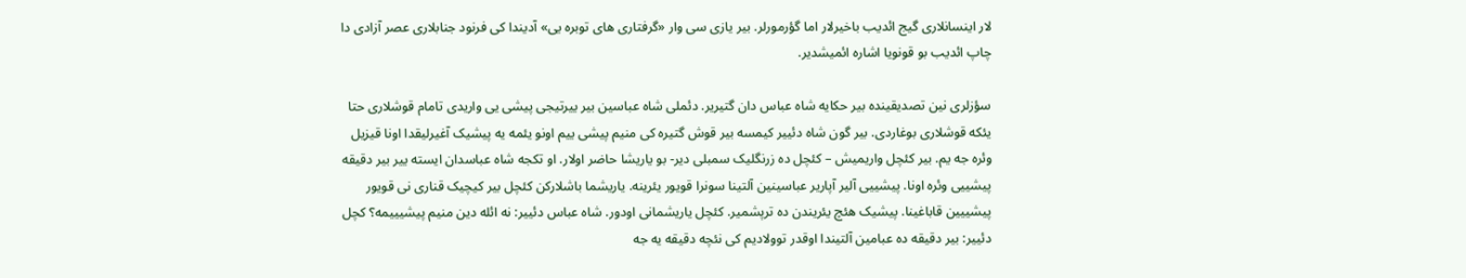لار اینسانلاری گیج ائدیب باخیرلار اما گؤرمورلر. بیر یازی سی وار «گرفتاری های توبره یی» آدیندا کی فرنود جنابلاری عصر آزادی دا چاپ ائدیب بو قونویا اشاره ائمیشدیر.

سؤزلری نین تصدیقینده بیر حکایه شاه عباس دان گتیریر. دئملی شاه عباسین بیر ییرتیجی پیشی یی واریدی تامام قوشلاری حتا یئکه قوشلاری بوغاردی. بیر گون شاه دئییر کیمسه بیر قوش گتیره کی منیم پیشی ییم اونو یئمه یه پیشیک آغیرلیقدا اونا قیزیل وئره جه یم. بیر کئچل واریمیش – کئچل ده زرنگلیک سمبلی دیر- بو یاریشا حاضر اولار. او تکجه شاه عباسدان ایسته ییر بیر دقیقه پیشییی وئره اونا. پیشییی آلیر آپاریر عباسینین آلتینا سونرا قویور یئرینه. یاریشما باشلارکن کئچل بیر کیچیک قناری نی قویور پیشییین قاباغینا. پیشیک هئچ یئریندن ده ترپشمیر. کئچل یاریشمانی اودور. شاه عباس دئییر: نه ائله دین منیم پیشیییمه؟ کچل دئییر: بیر دقیقه ده عبامین آلتیندا اوقدر توولادیم کی نئچه دقیقه یه جه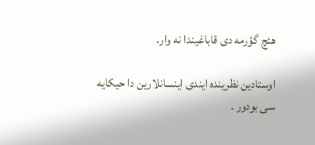هئچ گؤرمه دی قاباغیندا نه وار.

اوستادین نظرینده ایندی اینسانلارین دا حیکایه سی بودور .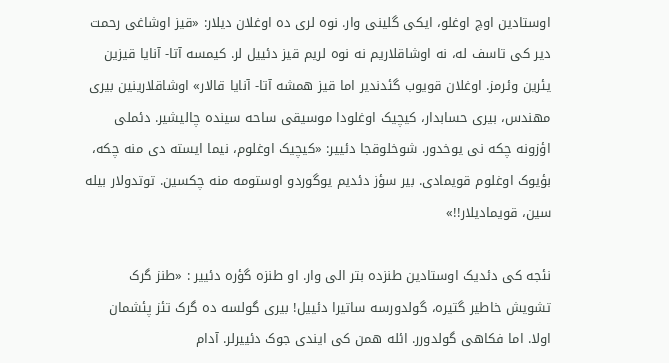اوستادین اوچ اوغلو، ایکی گلینی وار. نوه لری ده اوغلان دیلار: «قیز اوشاغی رحمت دیر کی تاسف له، نه اوشاقلاریم نه نوه لریم قیز دئییل لر. کیمسه آتا- آنایا قیزین یئرین وئرمز. اوغلان قویوب گئدندیر اما قیز همشه آتا- آنایا قالار» اوشاقلارینین بیری مهندس، بیری حسابدار، کیچیک اوغلودا موسیقی ساحه سینده چالیشیر. دئملی اؤزونه چکه نی یوخدور. شوخلوقجا دئییر: «کیچیک اوغلوم، نیما ایسته دی منه چکه، بؤیوک اوغلوم قویمادی. بیر سؤز دئدیم یوگوردو اوستومه منه چکسین. توتدولار بیله سین، قویمادیلار!!»

نئجه کی دئدیک اوستادین طنزده بتر الی وار. او طنزه گؤره دئییر : «طنز گرک تشویش خاطیر گتیره، گولدورسه ساتیرا دئییل! بیری گولسه ده گرک تئز پئشمان اولا. اما فکاهی گولدورر. ائله همن کی ایندی جوک دئییرلر. آدام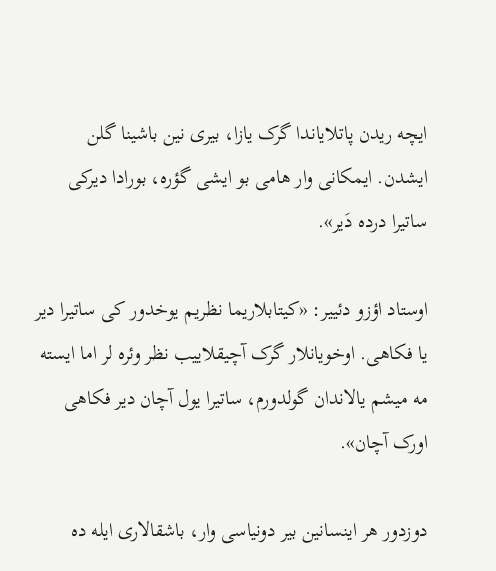ایچه ریدن پاتلایاندا گرک یازا، بیری نین باشینا گلن ایشدن. ایمکانی وار هامی بو ایشی گؤره، بورادا دیرکی ساتیرا درده دَیر».

اوستاد اؤزو دئییر: «کیتابلاریما نظریم یوخدور کی ساتیرا دیر یا فکاهی. اوخویانلار گرک آچیقلاییب نظر وئره لر اما ایسته مه میشم یالاندان گولدورم، ساتیرا یول آچان دیر فکاهی اورک آچان».

دوزدور هر اینسانین بیر دونیاسی وار، باشقالاری ایله ده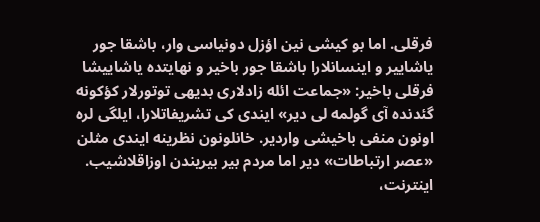فرقلی. اما بو کیشی نین اؤزل دونیاسی وار، باشقا جور یاشاییر و اینسانلارا باشقا جور باخیر و نهایتده یاشاییشا فرقلی باخیر: «جماعت ائله زادلاری بدیهی توتورلار کؤکونه گئدنده آی گولمه لی دیر» ایندی کی تشریفاتلارا، ایلگی لره اونون منفی باخیشی واردیر. خانلونون نظرینه ایندی مثلن «عصر ارتباطات» دیر اما مردم بیر بیریندن اوزاقلاشیب. اینترنت،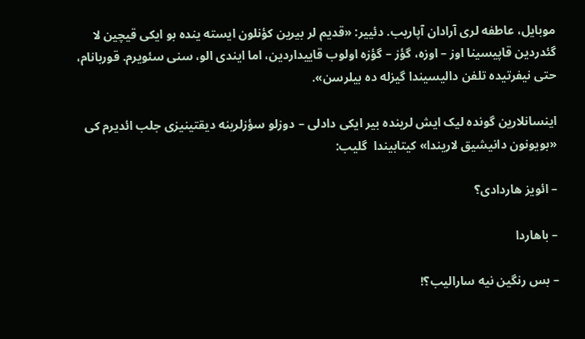موبایل، عاطفه لری آرادان آپاریب. دئییر: «قدیم لر بیرین کؤنلون ایسته ینده بو ایکی قیچین لا گئدردین قاپیسینا اوز – اوزه، گؤز – گؤزه اولوب قاییداردین، اما ایندی الو، سنی سئویرم. قوربانام، حتی نیفرتیده تلفن دالیسیندا گیزله ده بیلرسن».

اینسانلارین گونده لیک ایش لرینده بیر ایکی دادلی – دوزلو سؤزلرینه دیقتینیزی جلب ائدیرم کی «بویونون دانیشیق لاریندا» کیتابیندا  گلیب:

– ائویز هاردادی؟

– باهاردا

– بس رنگین نیه سارالیب؟!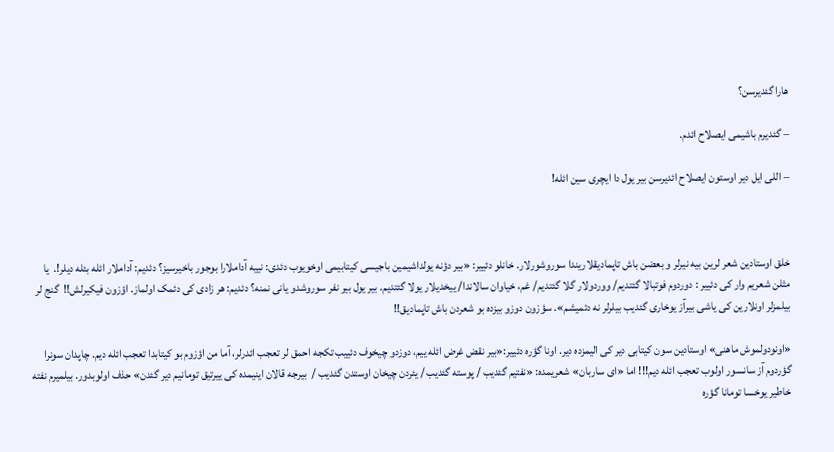هارا گئدیرسن؟

– گئدیرم باشیمی ایصلاح ائدم.

– اللی ایل دیر اوستون ایصلاح ائدیرسن بیر یول دا ایچری سین ائله!



خلق اوستادین شعر لرین بیه نیرلر و بعضن باش تاپمادیقلاریندا سوروشورلار. خانلو دئییر: «بیر دؤنه یولداشیمین باجیسی کیتابیمی اوخویوب دئدی: نییه آداملارا بوجور باخیرسیز؟ دئدیم: آداملار ائله بئله دیلر!.  یا مثلن شعریم وار کی دئییر : دوردوم فوتبالا گئتدیم/ ووردولار گلا گئتدیم/ غم، خیاوان سالاندا/ ییخدیلار یولا گئتدیم. بیر یول بیر نفر سوروشدو یانی نمنه؟ دئدیم: هر زادی کی دئمک اولماز. اؤزون فیکیرلش!!  گنج لر بیلمزلر اونلارین کی یاشی بیرآز یوخاری گئدیب بیلرلر نه دئمیشم». سؤزون دوزو بیزده بو شعردن باش تاپمادیق!!

«اونودولموش ماهنی» اوستادین سون کیتابی دیر کی الیمزده دیر. اونا گؤره دئییر:«بیر نقض غرض ائله ییم، دوزدو چیخوف دئییب تکجه احمق لر تعجب ائدرلر، آما من اؤزوم بو کیتابدا تعجب ائله دیم. چاپدان سونرا گؤردوم آز سانسور اولوب تعجب ائله دیم!!! اما «ای ساربان» شعریمده: «نفتیم گئدیب / پوسته گئدیب / یئردن چیخان اوستدن گئدیب /  بیرجه قالان اینیمده کی ییرتیق تومانیم دیر گئدن» حذف اولوبدور. بیلمیرم نفته خاطیر یوخسا تومانا گؤره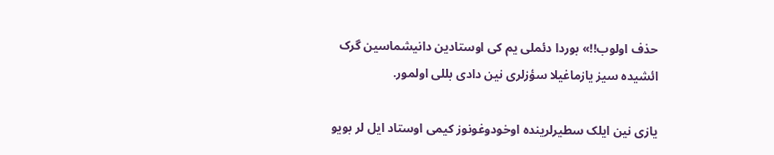حذف اولوب!!» بوردا دئملی یم کی اوستادین دانیشماسین گرک ائشیده سیز یازماغیلا سؤزلری نین دادی بللی اولمور.

یازی نین ایلک سطیرلرینده اوخودوغونوز کیمی اوستاد ایل لر بویو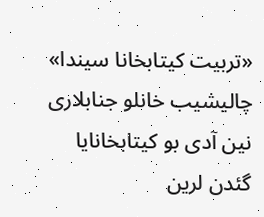«تربیت کیتابخانا سیندا» چالیشیب خانلو جنابلاری نین آدی بو کیتابخانایا گئدن لرین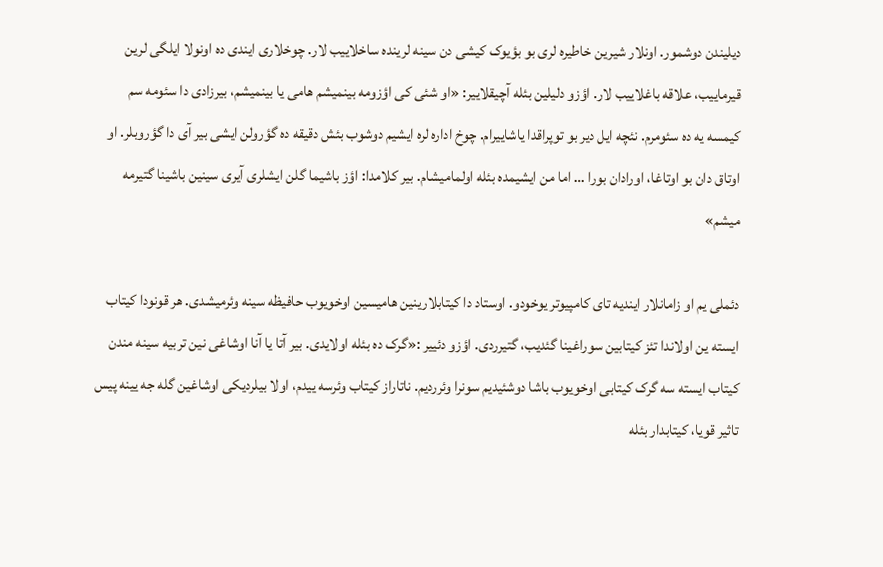دیلیندن دوشمور. اونلار شیرین خاطیره لری بو بؤیوک کیشی دن سینه لرینده ساخلاییب لار. چوخلاری ایندی ده اونولا ایلگی لرین قیرماییب، علاقه باغلاییب لار. اؤزو دلیلین بئله آچیقلاییر: «او شئی کی اؤزومه بینمیشم هامی یا بینمیشم، بیرزادی دا سئومه سم کیمسه یه ده سئومرم. نئچه ایل دیر بو توپراقدا یاشاییرام. چوخ اداره لره ایشیم دوشوب بئش دقیقه ده گؤرولن ایشی بیر آی دا گؤروبلر. او اوتاق دان بو اوتاغا، اورادان بورا … اما من ایشیمده بئله اولمامیشام. بیر کلامدا: اؤز باشیما گلن ایشلری آیری سینین باشینا گتیرمه میشم»

دئملی یم او زامانلار ایندیه تای کامپیوتر یوخودو. اوستاد دا کیتابلارینین هامیسین اوخویوب حافیظه سینه وئرمیشدی. هر قونودا کیتاب ایسته ین اولاندا تئز کیتابین سوراغینا گئدیب، گتیرردی. اؤزو دئییر :«گرک ده بئله اولایدی. بیر آتا یا آنا اوشاغی نین تربیه سینه مندن کیتاب ایسته سه گرک کیتابی اوخویوب باشا دوشئیدیم سونرا وئرردیم. ناتاراز کیتاب وئرسه ییدم، اولا بیلردیکی اوشاغین گله جه یینه پیس تاثیر قویا، کیتابدار بئله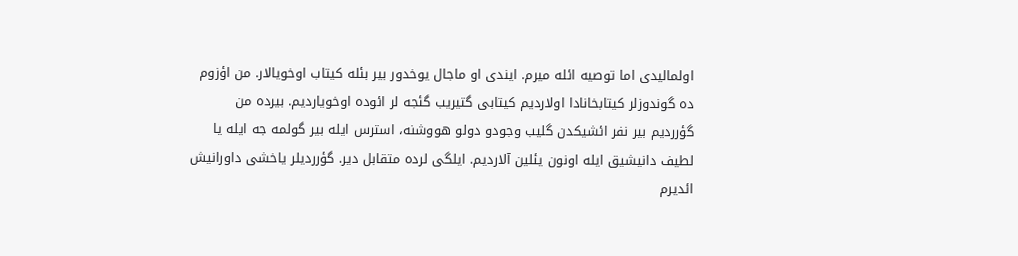اولمالیدی اما توصیه ائله میرم. ایندی او ماجال یوخدور بیر بئله کیتاب اوخویالار. من اؤزوم ده گوندوزلر کیتابخانادا اولاردیم کیتابی گتیریب گئجه لر ائوده اوخویاردیم. بیرده من گؤرردیم بیر نفر ائشیکدن گلیب وجودو دولو هووشنه، استرس ایله بیر گولمه جه ایله یا لطیف دانیشیق ایله اونون یئلین آلاردیم. ایلگی لرده متقابل دیر. گؤرردیلر یاخشی داورانیش ائدیرم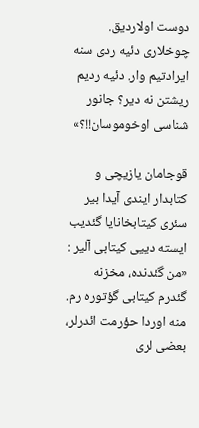دوست اولاردیق. چوخلاری دئیه ردی سنه ایرادتیم وار. دئیه ردیم ریشتن نه دیر؟ جانور شناسی اوخوموسان!!؟»

قوجامان یازیچی و کتابدار ایندی آیدا بیر سئری کیتابخانایا گئدیب ایسته دییی کیتابی آلیر : «من گئدنده، مخزنه گئدرم کیتابی گؤتوره رم. منه اوردا حؤرمت ائدرلر، بعضی لری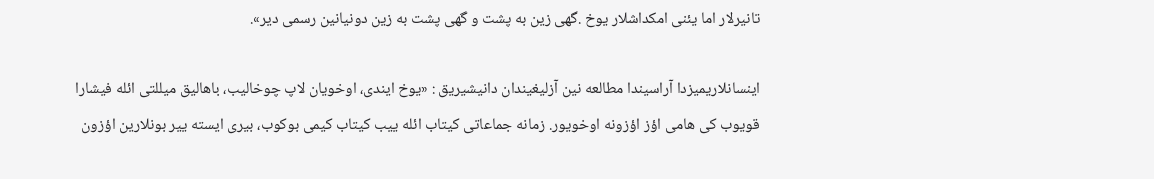تانیرلار اما یئنی امکداشلار یوخ .گهی زین به پشت و گهی پشت به زین دونیانین رسمی دیر».

اینسانلاریمیزدا آراسیندا مطالعه نین آزلیغیندان دانیشیریق : «یوخ ایندی، اوخویان لاپ چوخالیب، باهالیق میللتی ائله فیشارا قویوب کی هامی اؤز اؤزونه اوخویور. زمانه جماعاتی کیتاب ائله ییب کیتاب کیمی بوکوب، بیری ایسته ییر بونلارین اؤزون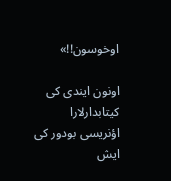اوخوسون!!»

اونون ایندی کی کیتابدارلارا اؤنریسی بودور کی ایش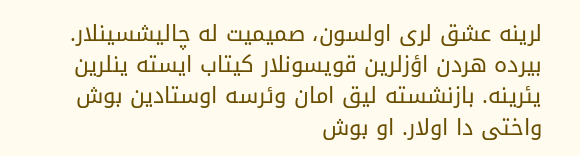لرینه عشق لری اولسون، صمیمیت له چالیشسینلار. بیرده هردن اؤزلرین قویسونلار کیتاب ایسته ینلرین یئرینه. بازنشسته لیق امان وئرسه اوستادین بوش واختی دا اولار. او بوش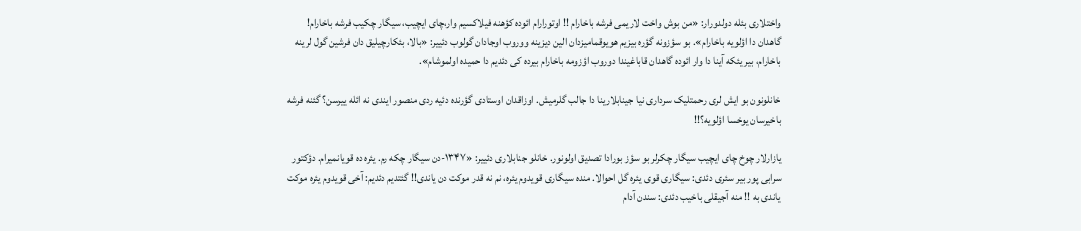واختلاری بئله دولدورار: «من بوش واخت لاریمی فرشه باخارام !! اوتورارام ائوده کؤهنه فیلاکسیم وار،چای ایچیب، سیگار چکیب فرشه باخارام! گاهدان دا اؤلویه باخارام». بو سؤزونه گؤره بیزیم هویوقمامیزدان الین دیزینه ووروب اوجادان گولوب دئییر: «بالا، بئکارچیلیق دان فرشین گول لرینه باخارام، بیر یئکه آینا دا وار ائوده گاهدان قاباغیندا دوروب اؤزومه باخارام بیرده کی دئدیم دا حمیده اولموشام».

خانلونون بو ایش لری رحمتلیک سرداری نیا جینابلارینا دا جالب گلرمیش. اوزاقدان اوستادی گؤرنده دئیه ردی منصور ایندی نه ائله ییرسن؟ گئنه فرشه باخیرسان یوخسا اؤلویه؟!!

یازارلار چوخ چای ایچیب سیگار چکرلر بو سؤز بورادا تصدیق اولونور. خانلو جنابلاری دئییر: «۱۳۴۷-دن سیگار چکه رم. یئره ده قویانمیرام. دؤکتور سرابی پور بیر سئری دئدی: سیگاری قوی یئره گل احوالا. منده سیگاری قویدوم یئره، نم نه قدر موکت دن یاندی!! گئتدیم دئدیم: آخی قویدوم یئره موکت یاندی به !! منه آجیقلی باخیب دئدی: سندن آدام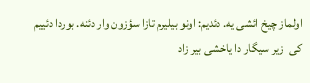اولماز چیخ ائشی یه. دئدیم: اونو بیلیرم تازا سؤزون وار دئنه. بوردا دئییم کی  زیر سیگار دا یاخشی بیر زاد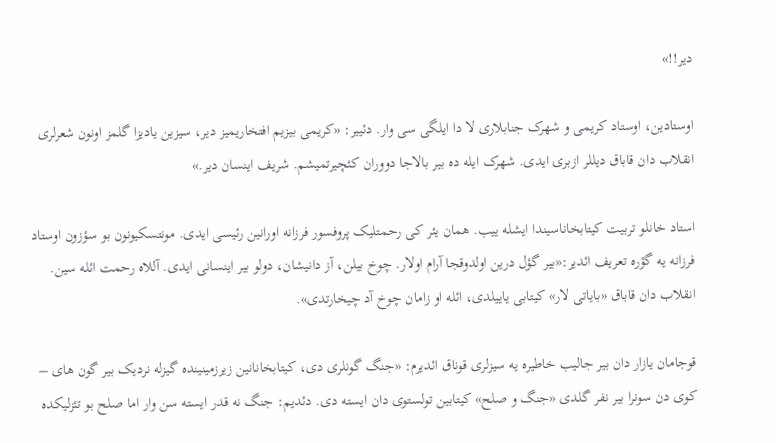دیر!!»

اوستادین، اوستاد کریمی و شهرک جنابلاری لا دا ایلگی سی وار. دئییر: «کریمی بیزیم افتخاریمیز دیر، سیزین یادیزا گلمز اونون شعرلری انقلاب دان قاباق دیللر ازبری ایدی. شهرک ایله ده بیر بالاجا دووران کئچیرتمیشم. شریف اینسان دیر.»

استاد خانلو تربیت کیتابخاناسیندا ایشله ییب. همان یئر کی رحمتلیک پروفسور فرزانه اورانین رئیسی ایدی. مونتسکیونون بو سؤزون اوستاد فرزانه یه گؤره تعریف ائدیر:«بیر گؤل درین اولدوقجا آرام اولار. چوخ بیلن، آز دانیشان، دولو بیر اینسانی ایدی. آللاه رحمت ائله سین. انقلاب دان قاباق «بایاتی لار» کیتابی یاییلدی، ائله او زامان چوخ آد چیخارتدی».

قوجامان یازار دان بیر جالیب خاطیره یه سیزلری قوناق ائدیرم: «جنگ گونلری دی، کیتابخانانین زیرزمینینده گیزله نردیک بیر گون های – کوی دن سونرا بیر نفر گلدی «جنگ و صلح» کیتابین تولستوی دان ایسته دی. دئدیم: جنگ نه قدر ایسته سن وار اما صلح بو تئزلیکده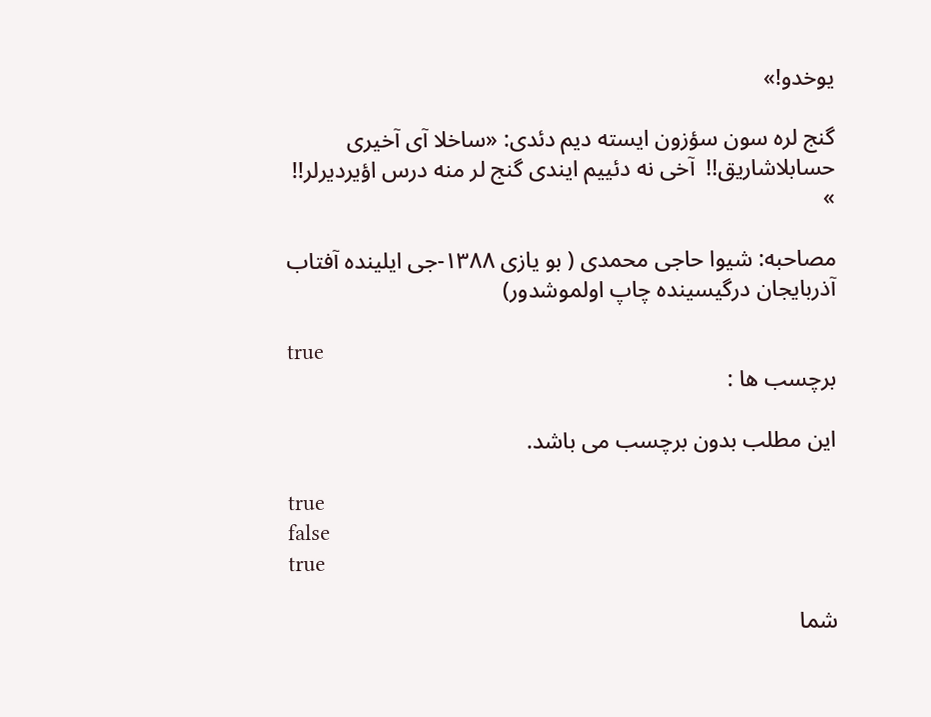یوخدو!»

گنج لره سون سؤزون ایسته دیم دئدی: «ساخلا آی آخیری حسابلاشاریق!!  آخی نه دئییم ایندی گنج لر منه درس اؤیردیرلر!! »

مصاحبه: شیوا حاجی محمدی ( بو یازی ۱۳۸۸-جی ایلینده آفتاب آذربایجان درگیسینده چاپ اولموشدور)

true
برچسب ها :

این مطلب بدون برچسب می باشد.

true
false
true

شما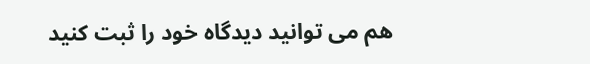هم می توانید دیدگاه خود را ثبت کنید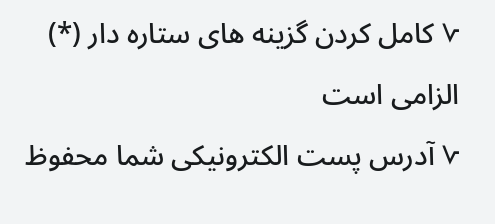√ کامل کردن گزینه های ستاره دار (*) الزامی است
√ آدرس پست الکترونیکی شما محفوظ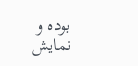بوده و نمایش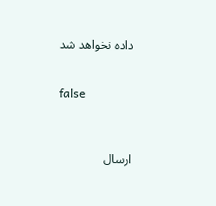داده نخواهد شد


false



ارسال